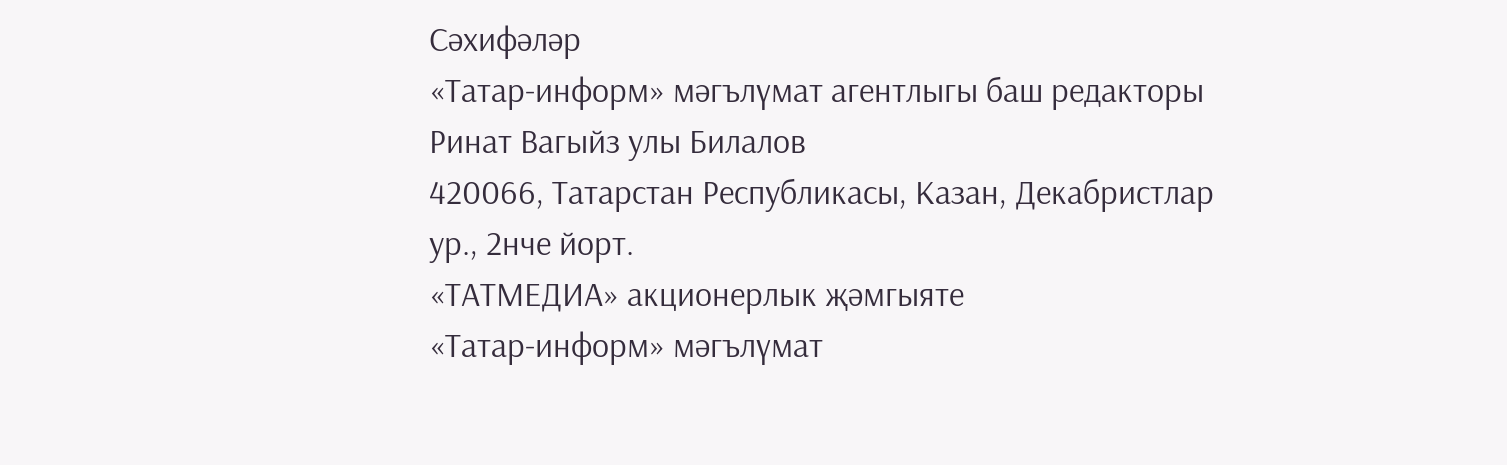Сәхифәләр
«Татар-информ» мәгълүмат агентлыгы баш редакторы
Ринат Вагыйз улы Билалов
420066, Татарстан Республикасы, Казан, Декабристлар ур., 2нче йорт.
«ТАТМЕДИА» акционерлык җәмгыяте
«Татар-информ» мәгълүмат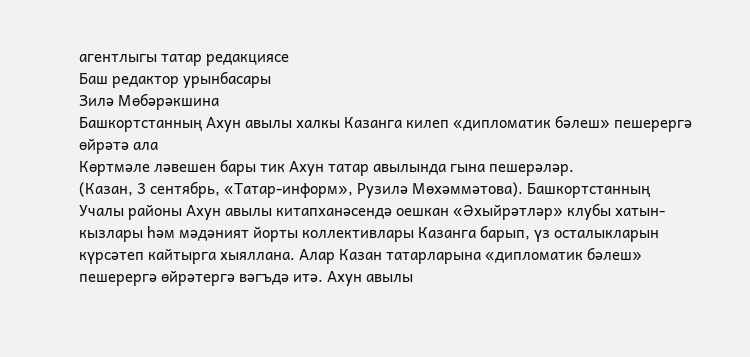агентлыгы татар редакциясе
Баш редактор урынбасары
Зилә Мөбәрәкшина
Башкортстанның Ахун авылы халкы Казанга килеп «дипломатик бәлеш» пешерергә өйрәтә ала
Көртмәле ләвешен бары тик Ахун татар авылында гына пешерәләр.
(Казан, 3 сентябрь, «Татар-информ», Рузилә Мөхәммәтова). Башкортстанның Учалы районы Ахун авылы китапханәсендә оешкан «Әхыйрәтләр» клубы хатын-кызлары һәм мәдәният йорты коллективлары Казанга барып, үз осталыкларын күрсәтеп кайтырга хыяллана. Алар Казан татарларына «дипломатик бәлеш» пешерергә өйрәтергә вәгъдә итә. Ахун авылы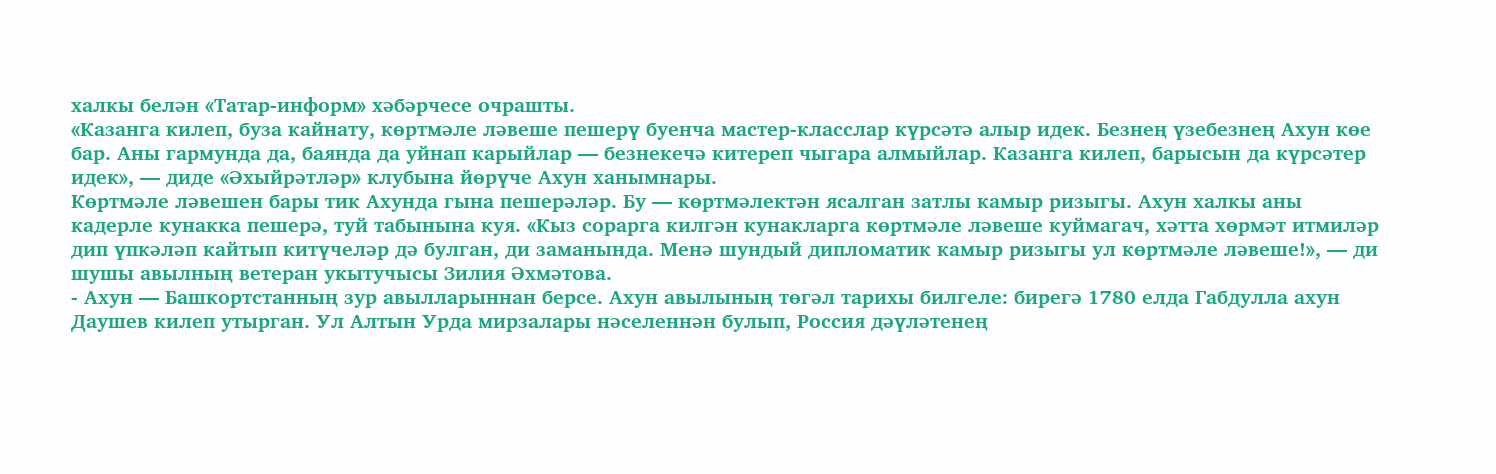халкы белән «Татар-информ» хәбәрчесе очрашты.
«Казанга килеп, буза кайнату, көртмәле ләвеше пешерү буенча мастер-класслар күрсәтә алыр идек. Безнең үзебезнең Ахун көе бар. Аны гармунда да, баянда да уйнап карыйлар — безнекечә китереп чыгара алмыйлар. Казанга килеп, барысын да күрсәтер идек», — диде «Әхыйрәтләр» клубына йөрүче Ахун ханымнары.
Көртмәле ләвешен бары тик Ахунда гына пешерәләр. Бу — көртмәлектән ясалган затлы камыр ризыгы. Ахун халкы аны кадерле кунакка пешерә, туй табынына куя. «Кыз сорарга килгән кунакларга көртмәле ләвеше куймагач, хәтта хөрмәт итмиләр дип үпкәләп кайтып китүчеләр дә булган, ди заманында. Менә шундый дипломатик камыр ризыгы ул көртмәле ләвеше!», — ди шушы авылның ветеран укытучысы Зилия Әхмәтова.
- Ахун — Башкортстанның зур авылларыннан берсе. Ахун авылының төгәл тарихы билгеле: бирегә 1780 елда Габдулла ахун Даушев килеп утырган. Ул Алтын Урда мирзалары нәселеннән булып, Россия дәүләтенең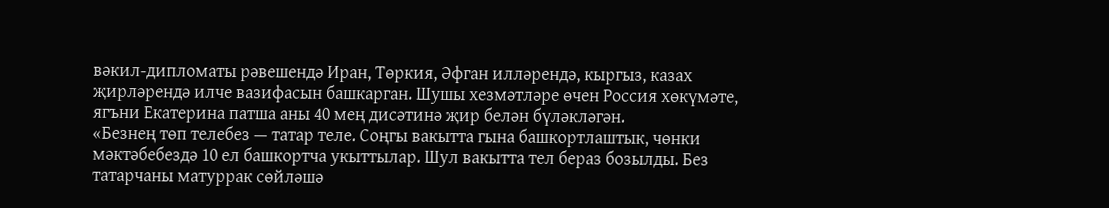вәкил-дипломаты рәвешендә Иран, Төркия, Әфган илләрендә, кыргыз, казах җирләрендә илче вазифасын башкарган. Шушы хезмәтләре өчен Россия хөкүмәте, ягъни Екатерина патша аны 40 мең дисәтинә җир белән бүләкләгән.
«Безнең төп телебез — татар теле. Соңгы вакытта гына башкортлаштык, чөнки мәктәбебездә 10 ел башкортча укыттылар. Шул вакытта тел бераз бозылды. Без татарчаны матуррак сөйләшә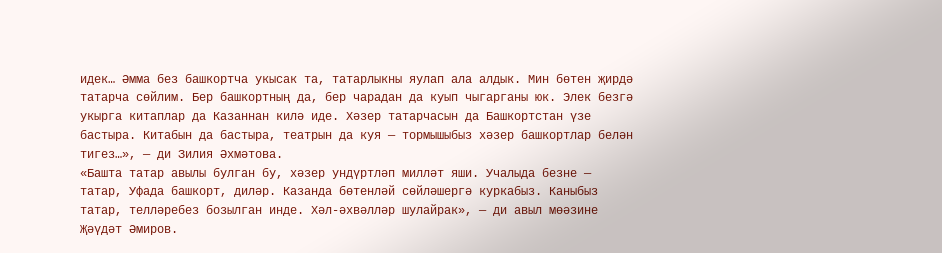идек… Әмма без башкортча укысак та, татарлыкны яулап ала алдык. Мин бөтен җирдә татарча сөйлим. Бер башкортның да, бер чарадан да куып чыгарганы юк. Элек безгә укырга китаплар да Казаннан килә иде. Хәзер татарчасын да Башкортстан үзе бастыра. Китабын да бастыра, театрын да куя — тормышыбыз хәзер башкортлар белән тигез…», — ди Зилия Әхмәтова.
«Башта татар авылы булган бу, хәзер ундүртләп милләт яши. Учалыда безне — татар, Уфада башкорт, диләр. Казанда бөтенләй сөйләшергә куркабыз. Каныбыз татар, телләребез бозылган инде. Хәл-әхвәлләр шулайрак», — ди авыл мөәзине Җәүдәт Әмиров.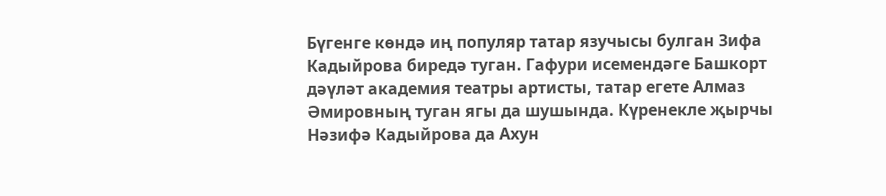Бүгенге көндә иң популяр татар язучысы булган Зифа Кадыйрова биредә туган. Гафури исемендәге Башкорт дәүләт академия театры артисты, татар егете Алмаз Әмировның туган ягы да шушында. Күренекле җырчы Нәзифә Кадыйрова да Ахун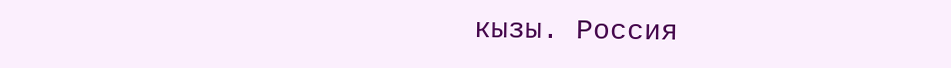кызы. Россия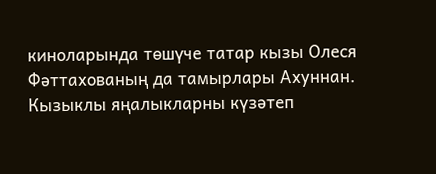киноларында төшүче татар кызы Олеся Фәттахованың да тамырлары Ахуннан.
Кызыклы яңалыкларны күзәтеп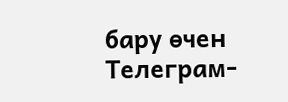бару өчен Телеграм-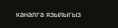каналга язылыгыз